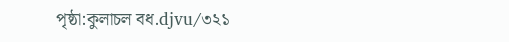পৃষ্ঠা:কুলাচল বধ.djvu/৩২১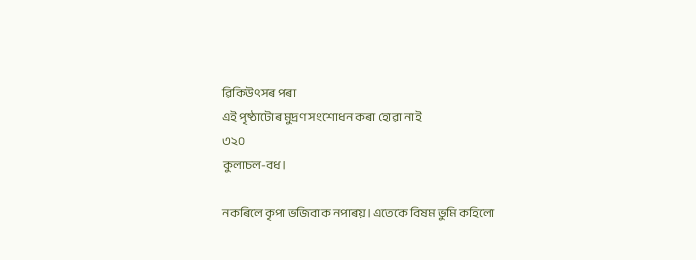ৱিকিউৎসৰ পৰা
এই পৃষ্ঠাটোৰ মুদ্ৰণ সংশোধন কৰা হোৱা নাই
৩২০
কুলাচল-বধ।

নকৰিলে কৃপা ভজিবাক নপাৰয়। এতেকে বিষম ভুমি কহিলো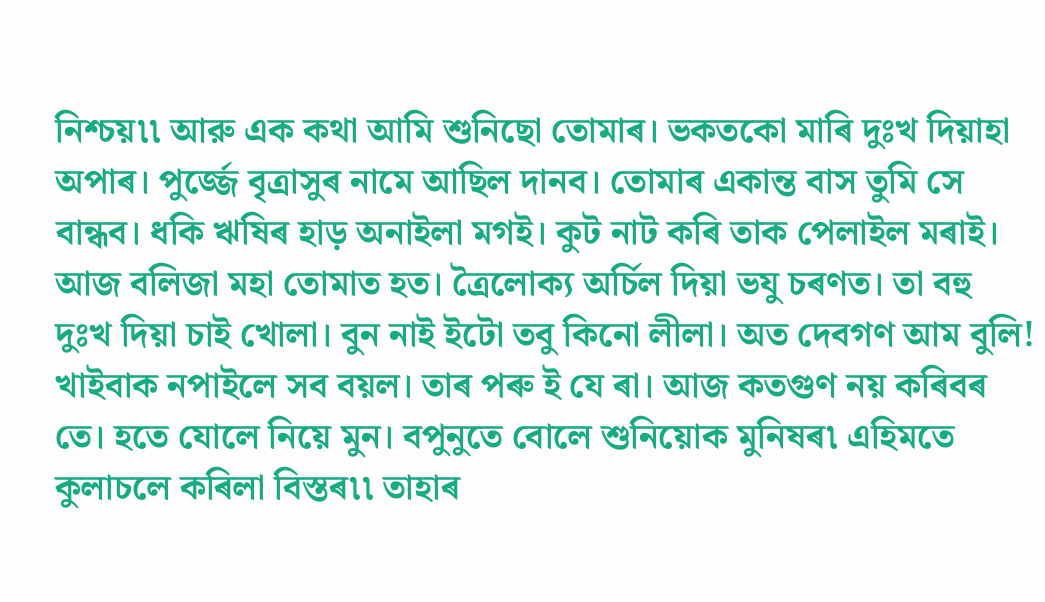নিশ্চয়৷৷ আরু এক কথা আমি শুনিছো তোমাৰ। ভকতকো মাৰি দুঃখ দিয়াহা অপাৰ। পুৰ্জ্জে বৃত্ৰাসুৰ নামে আছিল দানব। তোমাৰ একান্ত বাস তুমি সে বান্ধব। ধকি ঋষিৰ হাড় অনাইলা মগই। কুট নাট কৰি তাক পেলাইল মৰাই। আজ বলিজা মহা তোমাত হত। ত্ৰৈলোক্য অৰ্চিল দিয়া ভযু চৰণত। তা বহু দুঃখ দিয়া চাই খোলা। বুন নাই ইটো তবু কিনো লীলা। অত দেবগণ আম বুলি! খাইবাক নপাইলে সব বয়ল। তাৰ পৰু ই যে ৰা। আজ কতগুণ নয় কৰিবৰ তে। হতে যোলে নিয়ে মুন। বপুনুতে বোলে শুনিয়োক মুনিষৰ৷ এহিমতে কুলাচলে কৰিলা বিস্তৰ৷৷ তাহাৰ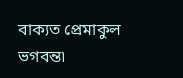বাক্যত প্ৰেমাকুল ভগবন্ত৷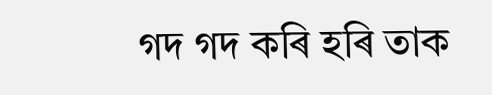গদ গদ কৰি হৰি তাক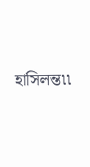হাসিলন্ত৷৷